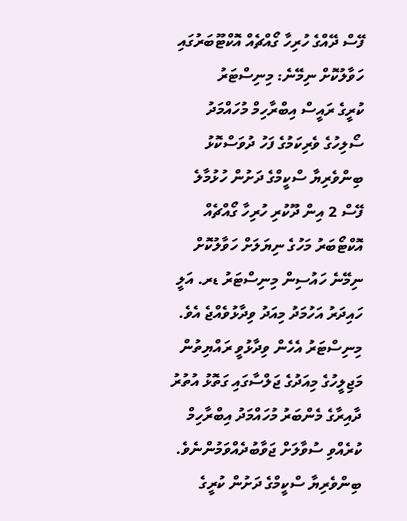ފޭސް ދޭއްގެ ހުރިހާ ގޯއްޗެއް އޮކްޓޫބަރުގައި ހަވާލުކޮށް ނިމޭނެ: މިނިސްޓަރު
ކުރީގެ ރައީސް އިބްރާހިމް މުހައްމަދު ސޯލިހުގެ ވެރިކަމުގެ ފަހު ދުވަސްކޮޅު ބިންވެރިޔާ ސްކީމްގެ ދަށުން ހުޅުމާލެ ފޭސް 2 އިން ދޫކުރި ހުރިހާ ގޯއްޗެއް އޮކްޓޯބަރު މަހުގެ ނިޔަލަށް ހަވާލުކޮށް ނިމޭނެ ހައުސިން މިނިސްޓަރު ޑރ. އަލީ ހައިދަރު އަހުމަދު މިއަދު ވިދާޅުވެއްޖެ އެވެ.
މިނިސްޓަރު އެހެން ވިދާޅުވީ ރައްޔިތުން މަޖިލީހުގެ މިއަދުގެ ޖަލްސާގައި ގަތޮޅު އުތުރު ދާއިރާގެ މެންބަރު މުހައްމަދު އިބްރާހިމް ކުރެއްވި ސުވާލަށް ޖަވާބުދެއްވަމުންނެވެ.
ބިންވެރިޔާ ސްކީމްގެ ދަށުން ކުރީގެ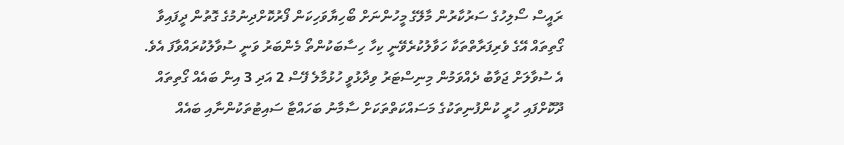ރައީސް ސޯލިހުގެ ސަރުކާރުން މާލޭގެ މީހުންނަށް ބޯހިޔާވަހިކަން ފޯރުކޮށްދިނުމުގެ ގޮތުން ދީފައިވާ ގޯތިތައް އޭގެ ވެރިފަރާތްތަކާ ހަވާލުކުރެވޭނީ ކިހާ ހިސާބަކުންތޯ މެންބަރު ވަނީ ސުވާލުކުރައްވާފަ އެވެ.
އެ ސުވާލަށް ޖަވާބު ދެއްވަމުން މިނިސްޓަރު ވިދާޅުވީ ހުޅުމާލެ ފޭސް 2 އަދި 3 އިން ބައެއް ގޯތިތައް ދޫކޮށްފައި ހުރީ ކުންފުނިތަކުގެ މަސައްކަތްތަކަށް ސާމާނު ބަހައްޓާ ސައިޓުތަކުންނާއި ބައެއް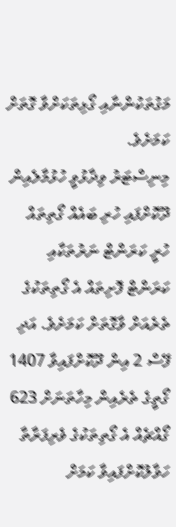މަގުތަކުންނާއި ގޯޅިތަކަށްވާ ގޮތަށް ކަމަށެވެ.
މިނިސްޓަރު ވިދާޅުވީ ހުޅުމާލެއިން ދޫކޮށްފައި ހުރި ބައެއް ގޯތިތައް ހުރީ ކަރަންޓް ނަރުތަކާއި ކަރަންޓް ފޮށިތައް އެ ގޯތިތަކުގެ ތެރެއަށް ވާގޮތަށް ކަމަށެވެ. އަދި ފޭސް 2 އިން ދޫކޮށްފައިވާ 1407 ގޯތީގެ ތެރެއިން މިހާތަނަށް 623 ގޯއްޗެއް އެ ގޯތިތަކުގެ ވެރިފަރާތާ ހަވާލުކޮށްފައިވާ ކަމަށް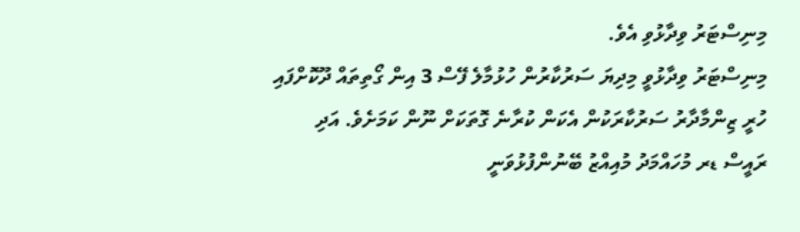މިނިސްޓަރު ވިދާޅުވި އެވެ.
މިނިސްޓަރު ވިދާޅުވީ މިދިޔަ ސަރުކާރުން ހުޅުމާލެ ފޭސް 3 އިން ގޯތިތައް ދޫކޮށްފައި ހުރީ ޒިންމާދާރު ސަރުކާރަކުން އެކަން ކުރާނެ ގޮތަކަށް ނޫން ކަމަށެވެ. އަދި ރައީސް ޑރ މުހައްމަދު މުއިއްޒު ބޭނުންފުޅުވަނީ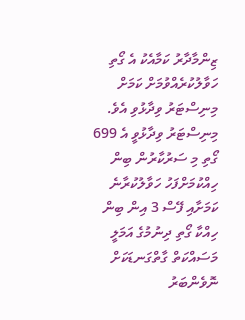ޒިންމާދާރު ކަމާއެކު އެ ގޯތި ހަވާލުކުރެއްވުމަށް ކަމަށް މިނިސްޓަރު ވިދާޅުވި އެވެ.
މިނިސްޓަރު ވިދާޅުވީ އެ 699 ގޯތި މި ސަރުކާރުން ބިން ހިއްކުމަށްފަހު ހަވާލުކުރާނެ ކަމަށާއި ފޭސް 3 އިން ބިން ހިއްކާ ގޯތި ދިނުމުގެ އަމަލީ މަސައްކަތް ގާތްގަނޑަކަށް ނޮވެންބަރު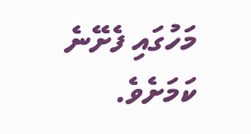މަހުގައި ފެށޭނެ ކަމަށެވެ.